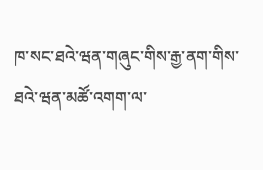ཁ་སང་ཐའེ་ཝན་གཞུང་གིས་རྒྱ་ནག་གིས་ཐའེ་ཝན་མཚོ་འགག་ལ་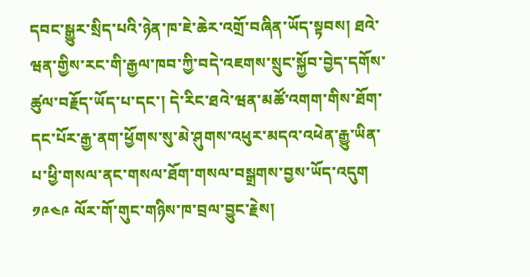དབང་སྒྱུར་སྲིད་པའི་ཉེན་ཁ་ཇེ་ཆེར་འགྲོ་བཞིན་ཡོད་སྟབས། ཐའེ་ཝན་གྱིས་རང་གི་རྒྱལ་ཁབ་ཀྱི་བདེ་འཇགས་སྲུང་སྐྱོབ་བྱེད་དགོས་ཚུལ་བརྗོད་ཡོད་པ་དང་། དེ་རིང་ཐའེ་ཝན་མཚོ་འགག་གིས་ཐོག་དང་པོར་རྒྱ་ནག་ཕྱོགས་སུ་མེ་ཤུགས་འཕུར་མདའ་འཕེན་རྒྱུ་ཡིན་པ་ཕྱི་གསལ་ནང་གསལ་ཐོག་གསལ་བསྒྲགས་བྱས་ཡོད་འདུག
༡༩༤༩ ལོར་གོ་གུང་གཉིས་ཁ་བྲལ་བྱུང་རྗེས།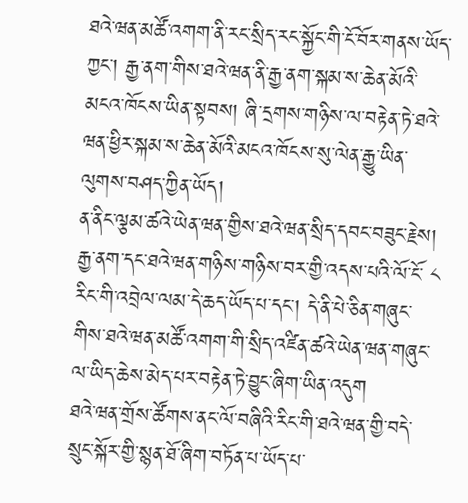ཐའེ་ཝན་མཚོ་འགག་ནི་རང་སྲིད་རང་སྐྱོང་གི་ངོ་བོར་གནས་ཡོད་ཀྱང་། རྒྱ་ནག་གིས་ཐའེ་ཝན་ནི་རྒྱ་ནག་སྐམ་ས་ཆེན་མོའི་མངའ་ཁོངས་ཡིན་སྟབས། ཞི་དྲགས་གཉིས་ལ་བརྟེན་ཏེ་ཐའེ་ཝན་ཕྱིར་སྐམ་ས་ཆེན་མོའི་མངའ་ཁོངས་སུ་ལེན་རྒྱུ་ཡིན་ལུགས་བཤད་ཀྱིན་ཡོད།
ན་ནིང་ལྕམ་ཚའེ་ཡེན་ཝན་གྱིས་ཐའེ་ཝན་སྲིད་དབང་བཟུང་རྗེས། རྒྱ་ནག་དང་ཐའེ་ཝན་གཉིས་གཉིས་བར་གྱི་འདས་པའི་ལོ་ངོ་ ༨ རིང་གི་འབྲེལ་ལམ་དེ་ཆད་ཡོད་པ་དང་། དེ་ནི་པེ་ཅིན་གཞུང་གིས་ཐའེ་ཝན་མཚོ་འགག་གི་སྲིད་འཛིན་ཚའེ་ཡེན་ཝན་གཞུང་ལ་ཡིད་ཆེས་མེད་པར་བརྟེན་ཏེ་བྱུང་ཞིག་ཡིན་འདུག
ཐའེ་ཝན་གྲོས་ཚོགས་ནང་ལོ་བཞིའི་རིང་གི་ཐའེ་ཝན་གྱི་བདེ་སྲུང་སྐོར་གྱི་སྙན་ཐོ་ཞིག་བཏོན་པ་ཡོད་པ་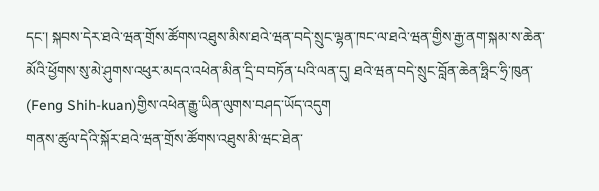དང་། སྐབས་དེར་ཐའེ་ཝན་གྲོས་ཚོགས་འཐུས་མིས་ཐའེ་ཝན་བདེ་སྲུང་ལྷན་ཁང་ལ་ཐའེ་ཝན་གྱིས་རྒྱ་ནག་སྐམ་ས་ཆེན་མོའི་ཕྱོགས་སུ་མེ་ཤུགས་འཕུར་མདའ་འཕེན་མིན་དྲི་བ་བཏོན་པའི་ལན་དུ། ཐའེ་ཝན་བདེ་སྲུང་བློན་ཆེན་ཧྥིང་ཧྲི་ཁུན་ (Feng Shih-kuan)གྱིས་འཕེན་རྒྱུ་ཡིན་ལུགས་བཤད་ཡོད་འདུག
གནས་ཚུལ་དེའི་སྐོར་ཐའེ་ཝན་གྲོས་ཚོགས་འཐུས་མི་ཝང་ཐེན་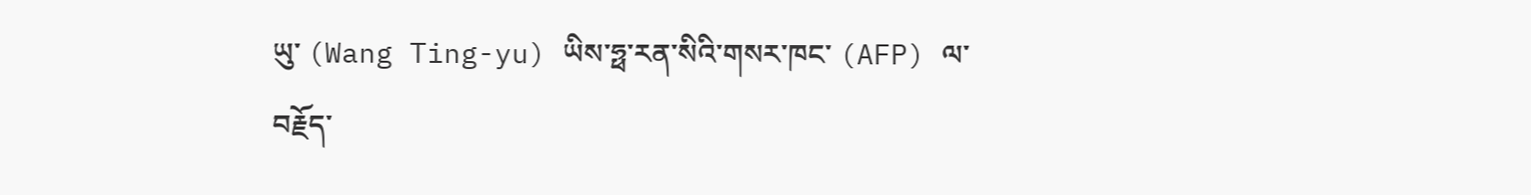ཡུ་ (Wang Ting-yu) ཡིས་ཧྥ་རན་སིའི་གསར་ཁང་ (AFP) ལ་བརྗོད་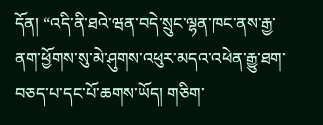དོན། “འདི་ནི་ཐའེ་ཝན་བདེ་སྲུང་ལྷན་ཁང་ནས་རྒྱ་ནག་ཕྱོགས་སུ་མེ་ཤུགས་འཕུར་མདའ་འཕེན་རྒྱུ་ཐག་བཅད་པ་དང་པོ་ཆགས་ཡོད། གཅིག་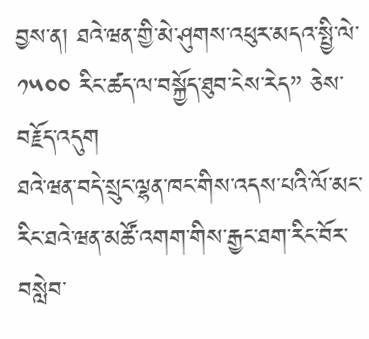བྱས་ན། ཐའེ་ཝན་གྱི་མེ་ཤུགས་འཕུར་མདའ་སྤྱི་ལེ་ ༡༥༠༠ རིང་ཚད་ལ་བསྐྱོད་ཐུབ་ངེས་རེད” ཅེས་བརྗོད་འདུག
ཐའེ་ཝན་བདེ་སྲུང་ལྷན་ཁང་གིས་འདས་པའི་ལོ་མང་རིང་ཐའེ་ཝན་མཚོ་འགག་གིས་རྒྱང་ཐག་རིང་བོར་བསླེབ་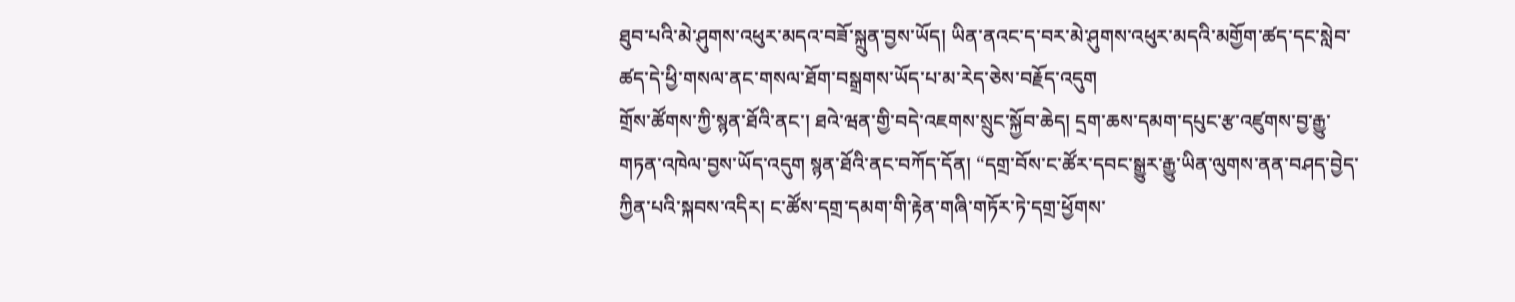ཐུབ་པའི་མེ་ཤུགས་འཕུར་མདའ་བཟོ་སྐྲུན་བྱས་ཡོད། ཡིན་ནའང་ད་བར་མེ་ཤུགས་འཕུར་མདའི་མགྱོག་ཚད་དང་སླེབ་ཚད་དེ་ཕྱི་གསལ་ནང་གསལ་ཐོག་བསྒྲགས་ཡོད་པ་མ་རེད་ཅེས་བརྗོད་འདུག
གྲོས་ཚོགས་ཀྱི་སྙན་ཐོའི་ནང་། ཐའེ་ཝན་གྱི་བདེ་འཇགས་སྲུང་སྐྱོབ་ཆེད། དྲག་ཆས་དམག་དཔུང་རྩ་འཛུགས་བྱ་རྒྱུ་གཏན་འཁེལ་བྱས་ཡོད་འདུག སྙན་ཐོའི་ནང་བཀོད་དོན། “དགྲ་བོས་ང་ཚོར་དབང་སྒྱུར་རྒྱུ་ཡིན་ལུགས་ནན་བཤད་བྱེད་ཀྱིན་པའི་སྐབས་འདིར། ང་ཚོས་དགྲ་དམག་གི་རྟེན་གཞི་གཏོར་ཏེ་དགྲ་ཕྱོགས་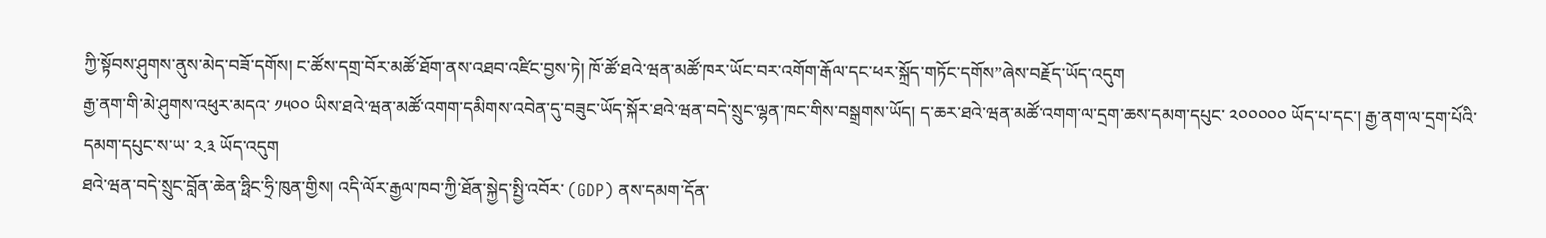ཀྱི་སྟོབས་ཤུགས་ནུས་མེད་བཟོ་དགོས། ང་ཚོས་དགྲ་བོར་མཚོ་ཐོག་ནས་འཐབ་འཛིང་བྱས་ཏེ། ཁོ་ཚོ་ཐའེ་ཝན་མཚོ་ཁར་ཡོང་བར་འགོག་རྒོལ་དང་ཕར་སྐྲོད་གཏོང་དགོས”ཞེས་བརྗོད་ཡོད་འདུག
རྒྱ་ནག་གི་མེ་ཤུགས་འཕུར་མདའ་ ༡༥༠༠ ཡིས་ཐའེ་ཝན་མཚོ་འགག་དམིགས་འབེན་དུ་བཟུང་ཡོད་སྐོར་ཐའེ་ཝན་བདེ་སྲུང་ལྷན་ཁང་གིས་བསྒྲགས་ཡོད། ད་ཆར་ཐའེ་ཝན་མཚོ་འགག་ལ་དྲག་ཆས་དམག་དཔུང་ ༢༠༠༠༠༠ ཡོད་པ་དང་། རྒྱ་ནག་ལ་དྲག་པོའི་དམག་དཔུང་ས་ཡ་ ༢.༣ ཡོད་འདུག
ཐའེ་ཝན་བདེ་སྲུང་བློན་ཆེན་ཧྥིང་ཧྲི་ཁུན་གྱིས། འདི་ལོར་རྒྱལ་ཁབ་ཀྱི་ཐོན་སྐྱེད་སྤྱི་འབོར་ (GDP) ནས་དམག་དོན་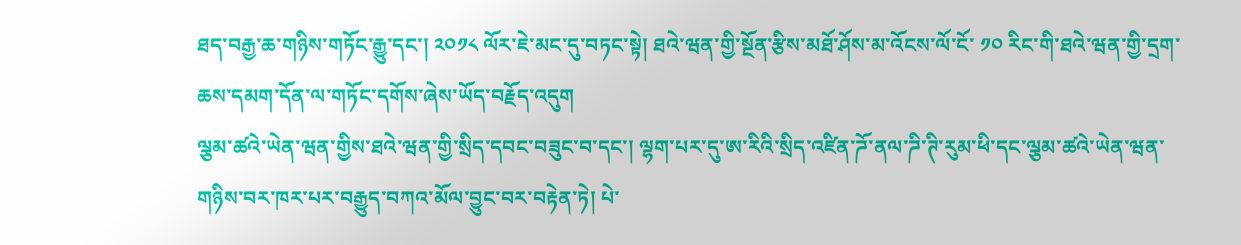ཐད་བརྒྱ་ཆ་གཉིས་གཏོང་རྒྱུ་དང་། ༢༠༡༨ ལོར་ཇེ་མང་དུ་བཏང་སྟེ། ཐའེ་ཝན་གྱི་སྔོན་རྩིས་མཐོ་ཤོས་མ་འོངས་ལོ་ངོ་ ༡༠ རིང་གི་ཐའེ་ཝན་གྱི་དྲག་ཆས་དམག་དོན་ལ་གཏོང་དགོས་ཞེས་ཡོད་བརྗོད་འདུག
ལྕམ་ཚའེ་ཡེན་ཝན་གྱིས་ཐའེ་ཝན་གྱི་སྲིད་དབང་བཟུང་བ་དང་། ལྷག་པར་དུ་ཨ་རིའི་སྲིད་འཛིན་ཌོ་ནལ་ཌི་ཊི་རུམ་ཕི་དང་ལྕམ་ཚའེ་ཡེན་ཝན་གཉིས་བར་ཁར་པར་བརྒྱུད་བཀའ་མོལ་བྱུང་བར་བརྟེན་ཏེ། པེ་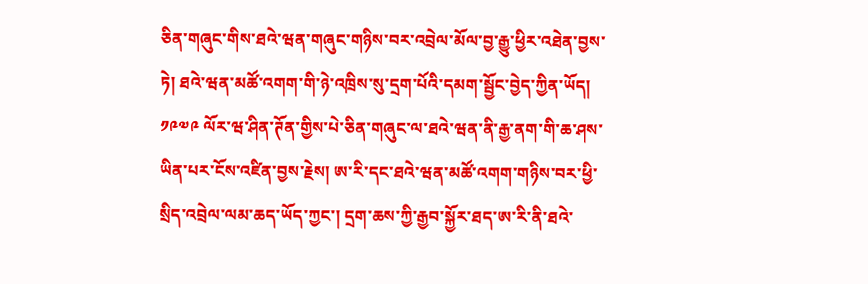ཅིན་གཞུང་གིས་ཐའེ་ཝན་གཞུང་གཉིས་བར་འབྲེལ་མོལ་བྱ་རྒྱུ་ཕྱིར་འཐེན་བྱས་ཏེ། ཐའེ་ཝན་མཚོ་འགག་གི་ཉེ་འཁྲིས་སུ་དྲག་པོའི་དམག་སྦྱོང་བྱེད་ཀྱིན་ཡོད།
༡༩༧༩ ལོར་ཝ་ཤིན་ཊོན་གྱིས་པེ་ཅིན་གཞུང་ལ་ཐའེ་ཝན་ནི་རྒྱ་ནག་གི་ཆ་ཤས་ཡིན་པར་ངོས་འཛིན་བྱས་རྗེས། ཨ་རི་དང་ཐའེ་ཝན་མཚོ་འགག་གཉིས་བར་ཕྱི་སྲིད་འབྲེལ་ལམ་ཆད་ཡོད་ཀྱང་། དྲག་ཆས་ཀྱི་རྒྱབ་སྐྱོར་ཐད་ཨ་རི་ནི་ཐའེ་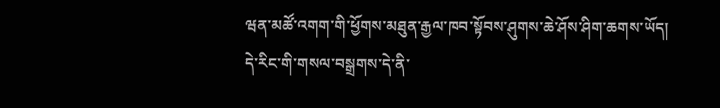ཝན་མཚོ་འགག་གི་ཕྱོགས་མཐུན་རྒྱལ་ཁབ་སྟོབས་ཤུགས་ཆེ་ཤོས་ཤིག་ཆགས་ཡོད།
དེ་རིང་གི་གསལ་བསྒྲགས་དེ་ནི་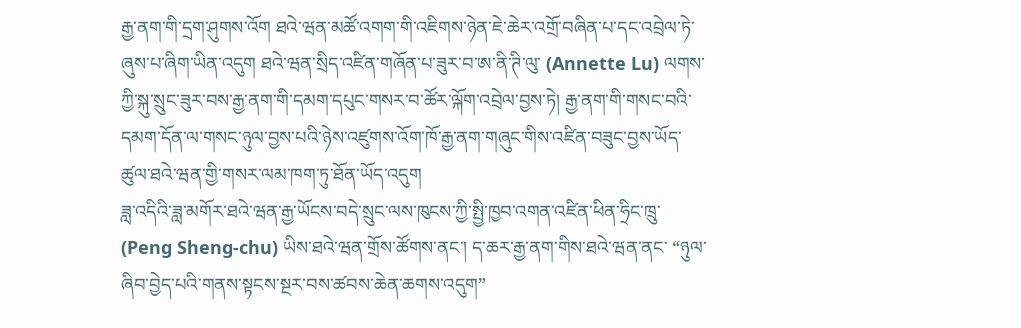རྒྱ་ནག་གི་དྲག་ཤུགས་འོག ཐའེ་ཝན་མཚོ་འགག་གི་འཇིགས་ཉེན་ཇེ་ཆེར་འགྲོ་བཞིན་པ་དང་འབྲེལ་ཏེ་ཞུས་པ་ཞིག་ཡིན་འདུག ཐའེ་ཝན་སྲིད་འཛིན་གཞོན་པ་ཟུར་བ་ཨ་ནི་ཊི་ལུ་ (Annette Lu) ལགས་ཀྱི་སྐུ་སྲུང་ཟུར་བས་རྒྱ་ནག་གི་དམག་དཔུང་གསར་བ་ཚོར་ལྐོག་འབྲེལ་བྱས་ཏེ། རྒྱ་ནག་གི་གསང་བའི་དམག་དོན་ལ་གསང་ཉུལ་བྱས་པའི་ཉེས་འཛུགས་འོག་ཁོ་རྒྱ་ནག་གཞུང་གིས་འཛིན་བཟུང་བྱས་ཡོད་ཚུལ་ཐའེ་ཝན་གྱི་གསར་ལམ་ཁག་ཏུ་ཐོན་ཡོད་འདུག
ཟླ་འདིའི་ཟླ་མགོར་ཐའེ་ཝན་རྒྱ་ཡོངས་བདེ་སྲུང་ལས་ཁུངས་ཀྱི་སྤྱི་ཁྱབ་འགན་འཛིན་ཕིན་ཧྲིང་ཁྲུ་ (Peng Sheng-chu) ཡིས་ཐའེ་ཝན་གྲོས་ཚོགས་ནང་། ད་ཆར་རྒྱ་ནག་གིས་ཐའེ་ཝན་ནང་ “ཉུལ་ཞིབ་བྱེད་པའི་གནས་སྟངས་སྔར་བས་ཚབས་ཆེན་ཆགས་འདུག”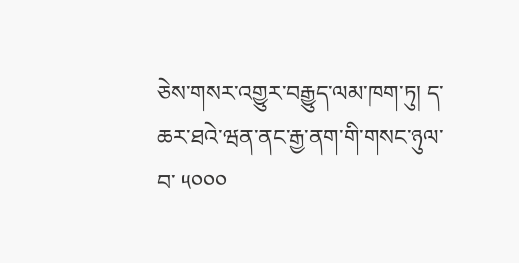ཅེས་གསར་འགྱུར་བརྒྱུད་ལམ་ཁག་ཏུ། ད་ཆར་ཐའེ་ཝན་ནང་རྒྱ་ནག་གི་གསང་ཉུལ་བ་ ༥༠༠༠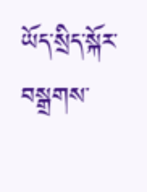ཡོད་སྲིད་སྐོར་བསྒྲགས་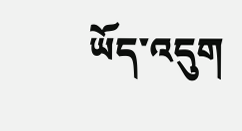ཡོད་འདུག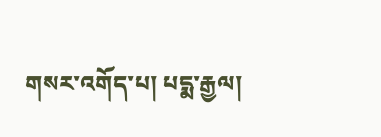གསར་འགོད་པ། པདྨ་རྒྱལ།